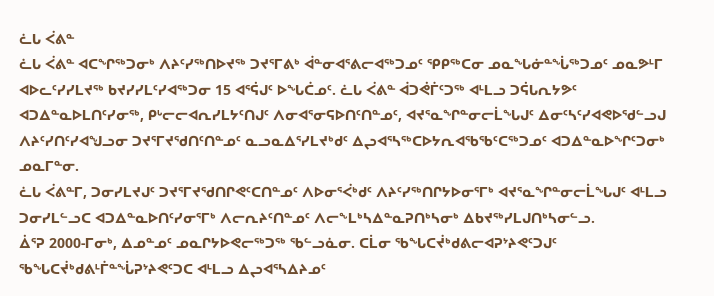ᓛᒐ ᐹᕕᓐ
ᓛᒐ ᐹᕕᓐ ᐊᑕᖏᖅᑐᓂᒃ ᐱᔨᑦᓯᖅᑎᐅᔪᖅ ᑐᔪᕐᒥᕕᒃ ᐋᓐᓂᐊᕐᕕᓕᐊᖅᑐᓄᑦ ᕿᑭᖅᑕᓂ ᓄᓇᖓᓃᓐᖔᖅᑐᓄᑦ ᓄᓇᕗᒻᒥ ᐊᐅᓚᑦᓯᓯᒪᔪᖅ ᑲᔪᓯᓯᒪᑦᓯᐊᖅᑐᓂ 15 ᐊᕐᕌᒍᑦ ᐅᖓᑖᓄᑦ. ᓛᒐ ᐹᕕᓐ ᐋᑐᕚᒦᑦᑐᖅ ᐊᒻᒪᓗ ᑐᕌᒐᕆᔭᕗᑦ ᐊᑐᐃᓐᓇᐅᒪᑎᑦᓯᓂᖅ, ᑭᒡᓕᓕᐊᕆᓯᒪᔭᑦᑎᒍᑦ ᐱᓂᐊᕐᓂᕋᐅᑎᑦᑎᓐᓄᑦ, ᐊᔪᕐᓇᖏᓐᓂᓕᒫᖓᒍᑦ ᐃᓂᑦᓴᑦᓯᐊᕙᐅᖁᓪᓗᒍ ᐱᔨᑦᓯᑎᑦᓯᐊᖑᓗᓂ ᑐᔪᕐᒥᔪᖁᑎᑦᑎᓐᓄᑦ ᓇᓗᓇᐃᕐᓯᒪᔪᒃᑯᑦ ᐃᖢᐊᕐᓴᖅᑕᐅᔭᕆᐊᖃᖃᑦᑕᖅᑐᓄᑦ ᐊᑐᐃᓐᓇᐅᖏᑦᑐᓂᒃ ᓄᓇᒥᓐᓂ.
ᓛᒐ ᐹᕕᓐᒥ, ᑐᓂᓯᒪᔪᒍᑦ ᑐᔪᕐᒥᔪᖁᑎᒋᕙᑦᑕᑎᓐᓄᑦ ᐱᐅᓂᕐᐹᒃᑯᑦ ᐱᔨᑦᓯᖅᑎᒋᔭᐅᓂᕐᒥᒃ ᐊᔪᕐᓇᖏᓐᓂᓕᒫᖓᒍᑦ ᐊᒻᒪᓗ ᑐᓂᓯᒪᓪᓗᑕ ᐊᑐᐃᓐᓇᐅᑎᑦᓯᓂᕐᒥᒃ ᐱᓕᕆᔨᑦᑎᓐᓄᑦ ᐱᓕᖕᒪᒃᓴᐃᓐᓇᕈᑎᒃᓴᓂᒃ ᐃᑲᔪᖅᓯᒪᒍᑎᒃᓴᓂᓪᓗ.
ᐄᕐᕈ 2000-ᒥᓂᒃ, ᐃᓄᓐᓄᑦ ᓄᓇᒋᔭᐅᕙᓕᖅᑐᖅ ᖃᓪᓗᓈᓂ. ᑕᒫᓂ ᖃᖓᑕᔫᒃᑯᕕᓕᐊᕈᔾᔨᕙᑦᑐᒍᑦ ᖃᖓᑕᔫᒃᑯᕕᒻᒦᓐᖔᕈᔾᔨᕙᑦᑐᑕ ᐊᒻᒪᓗ ᐃᖢᐊᕐᓴᐃᔨᓄᑦ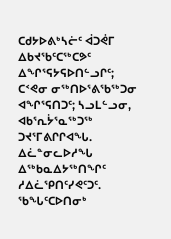ᑕᑯᔭᐅᕕᒃᓴᓖᑦ ᐋᑐᕚᒥ ᐃᑲᔪᖃᑦᑕᖅᑕᕗᑦ ᐃᖏᕐᕋᔭᕋᐅᑎᓪᓗᒋᑦ; ᑕᑉᕙᓂ ᓂᖅᑎᐅᕐᕕᖃᖅᑐᓂ ᐊᖏᕐᕋᑎᑐᑦ; ᓴᓗᒪᓪᓗᓂ, ᐊᑲᕐᕆᔮᕐᓇᖅᑐᖅ ᑐᔪᕐᒥᕕᒋᒋᐊᖓ. ᐃᓛᓐᓂᓚᐅᓱᖓ ᐃᖅᑲᓇᐃᔭᖅᑎᖏᑦ ᓱᐃᓛᕿᑎᑦᓯᕙᑦᑐᑦ. ᖃᖓᑦᑕᐅᑎᓂᒃ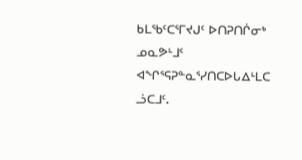ᑲᒪᖃᑦᑕᕐᒥᔪᒍᑦ ᐅᑎᕈᑎᒌᓂᒃ ᓄᓇᕗᒻᒧᑦ ᐊᖏᕐᕋᕈᓐᓇᕐᓯᑎᑕᐅᒐᐃᒻᒪᑕ ᓘᑕᒧᑦ.